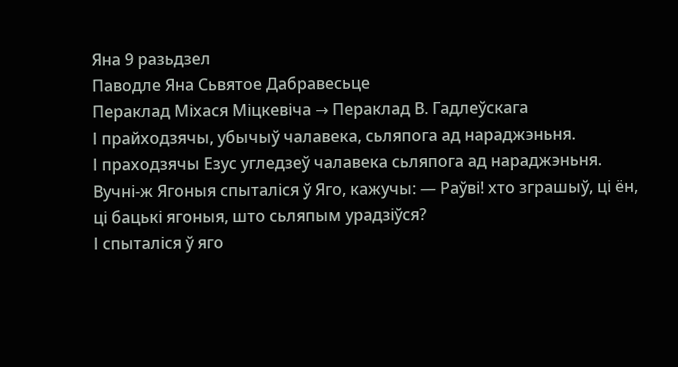Яна 9 разьдзел
Паводле Яна Сьвятое Дабравесьце
Пераклад Міхася Міцкевіча → Пераклад В. Гадлеўскага
І прайходзячы, убычыў чалавека, сьляпога ад нараджэньня.
І праходзячы Езус угледзеў чалавека сьляпога ад нараджэньня.
Вучні-ж Ягоныя спыталіся ў Яго, кажучы: — Раўві! хто зграшыў, ці ён, ці бацькі ягоныя, што сьляпым урадзіўся?
І спыталіся ў яго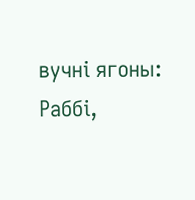вучні ягоны: Раббі,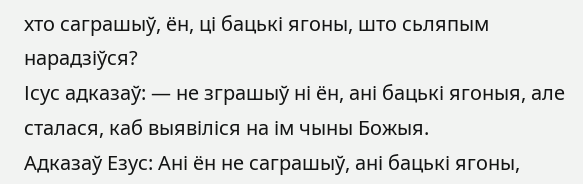хто саграшыў, ён, ці бацькі ягоны, што сьляпым нарадзіўся?
Ісус адказаў: — не зграшыў ні ён, ані бацькі ягоныя, але сталася, каб выявіліся на ім чыны Божыя.
Адказаў Езус: Ані ён не саграшыў, ані бацькі ягоны,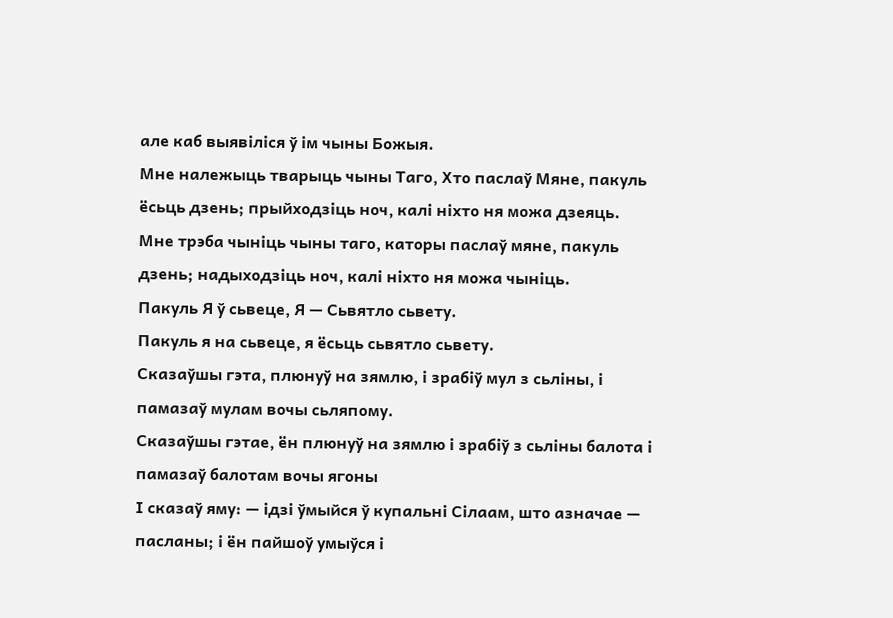але каб выявіліся ў ім чыны Божыя.
Мне належыць тварыць чыны Таго, Хто паслаў Мяне, пакуль ёсьць дзень; прыйходзіць ноч, калі ніхто ня можа дзеяць.
Мне трэба чыніць чыны таго, каторы паслаў мяне, пакуль дзень; надыходзіць ноч, калі ніхто ня можа чыніць.
Пакуль Я ў сьвеце, Я — Сьвятло сьвету.
Пакуль я на сьвеце, я ёсьць сьвятло сьвету.
Сказаўшы гэта, плюнуў на зямлю, і зрабіў мул з сьліны, і памазаў мулам вочы сьляпому.
Сказаўшы гэтае, ён плюнуў на зямлю і зрабіў з сьліны балота і памазаў балотам вочы ягоны
І сказаў яму: — ідзі ўмыйся ў купальні Сілаам, што азначае — пасланы; і ён пайшоў умыўся і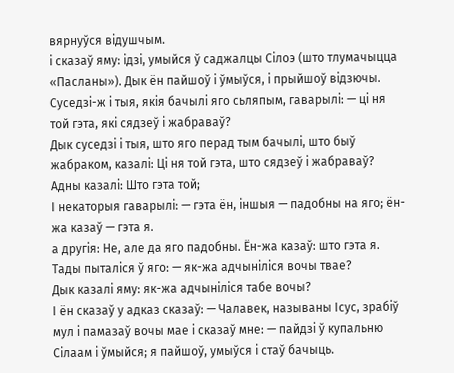вярнуўся відушчым.
і сказаў яму: ідзі, умыйся ў саджалцы Сілоэ (што тлумачыцца «Пасланы»). Дык ён пайшоў і ўмыўся, і прыйшоў відзючы.
Суседзі-ж і тыя, якія бачылі яго сьляпым, гаварылі: — ці ня той гэта, які сядзеў і жабраваў?
Дык суседзі і тыя, што яго перад тым бачылі, што быў жабраком, казалі: Ці ня той гэта, што сядзеў і жабраваў? Адны казалі: Што гэта той;
І некаторыя гаварылі: — гэта ён, іншыя — падобны на яго; ён-жа казаў — гэта я.
а другія: Не, але да яго падобны. Ён-жа казаў: што гэта я.
Тады пыталіся ў яго: — як-жа адчыніліся вочы твае?
Дык казалі яму: як-жа адчыніліся табе вочы?
І ён сказаў у адказ сказаў: — Чалавек, называны Ісус, зрабіў мул і памазаў вочы мае і сказаў мне: — пайдзі ў купальню Сілаам і ўмыйся; я пайшоў, умыўся і стаў бачыць.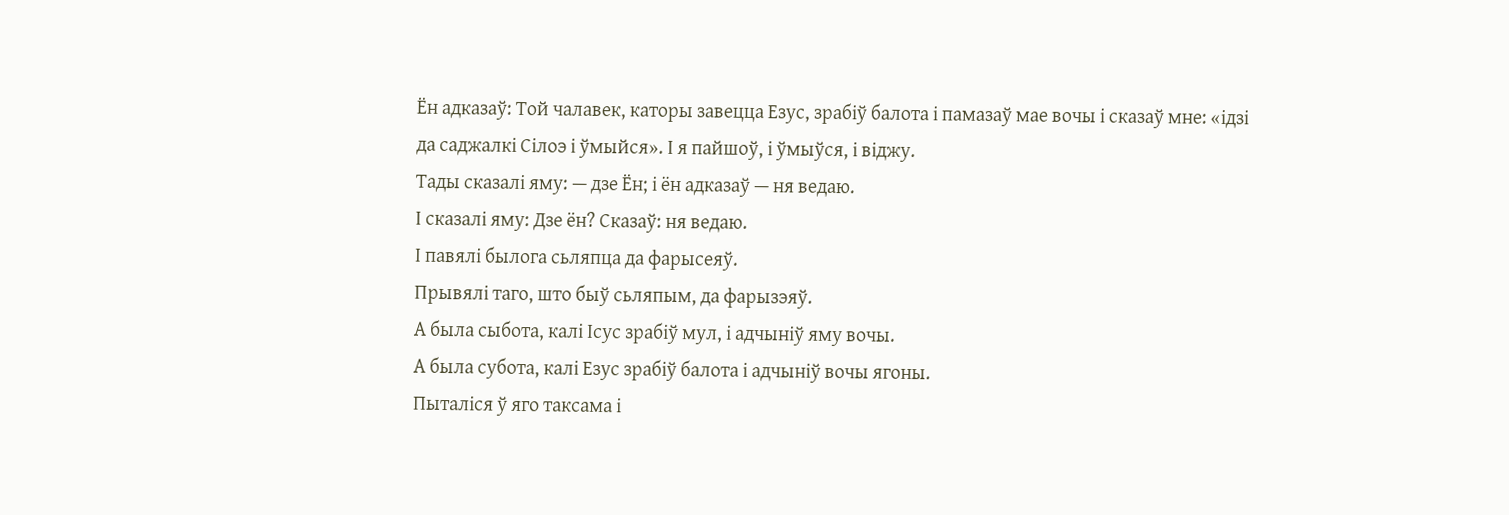Ён адказаў: Той чалавек, каторы завецца Езус, зрабіў балота і памазаў мае вочы і сказаў мне: «ідзі да саджалкі Сілоэ і ўмыйся». І я пайшоў, і ўмыўся, і віджу.
Тады сказалі яму: — дзе Ён; і ён адказаў — ня ведаю.
І сказалі яму: Дзе ён? Сказаў: ня ведаю.
І павялі былога сьляпца да фарысеяў.
Прывялі таго, што быў сьляпым, да фарызэяў.
А была сыбота, калі Ісус зрабіў мул, і адчыніў яму вочы.
А была субота, калі Езус зрабіў балота і адчыніў вочы ягоны.
Пыталіся ў яго таксама і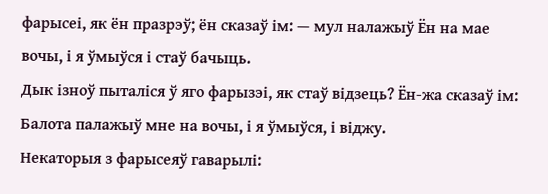фарысеі, як ён празрэў; ён сказаў ім: — мул налажыў Ён на мае вочы, і я ўмыўся і стаў бачыць.
Дык ізноў пыталіся ў яго фарызэі, як стаў відзець? Ён-жа сказаў ім: Балота палажыў мне на вочы, і я ўмыўся, і віджу.
Некаторыя з фарысеяў гаварылі: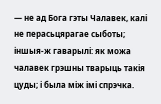— не ад Бога гэты Чалавек, калі не перасьцярагае сыботы; іншыя-ж гаварылі: як можа чалавек грэшны тварыць такія цуды; і была між імі спрэчка.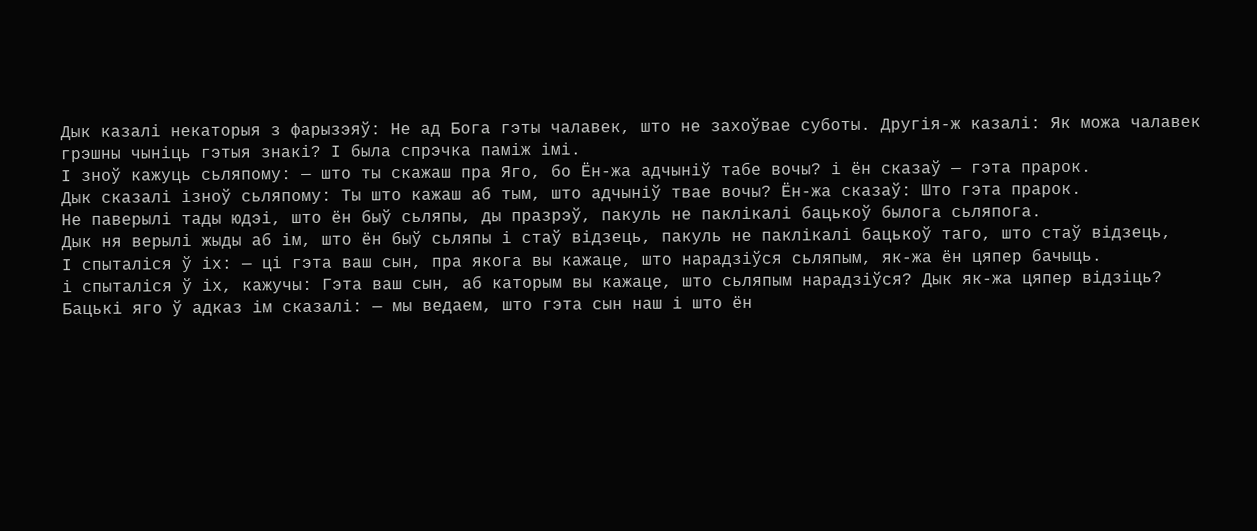Дык казалі некаторыя з фарызэяў: Не ад Бога гэты чалавек, што не захоўвае суботы. Другія-ж казалі: Як можа чалавек грэшны чыніць гэтыя знакі? І была спрэчка паміж імі.
І зноў кажуць сьляпому: — што ты скажаш пра Яго, бо Ён-жа адчыніў табе вочы? і ён сказаў — гэта прарок.
Дык сказалі ізноў сьляпому: Ты што кажаш аб тым, што адчыніў твае вочы? Ён-жа сказаў: Што гэта прарок.
Не паверылі тады юдэі, што ён быў сьляпы, ды празрэў, пакуль не паклікалі бацькоў былога сьляпога.
Дык ня верылі жыды аб ім, што ён быў сьляпы і стаў відзець, пакуль не паклікалі бацькоў таго, што стаў відзець,
І спыталіся ў іх: — ці гэта ваш сын, пра якога вы кажаце, што нарадзіўся сьляпым, як-жа ён цяпер бачыць.
і спыталіся ў іх, кажучы: Гэта ваш сын, аб каторым вы кажаце, што сьляпым нарадзіўся? Дык як-жа цяпер відзіць?
Бацькі яго ў адказ ім сказалі: — мы ведаем, што гэта сын наш і што ён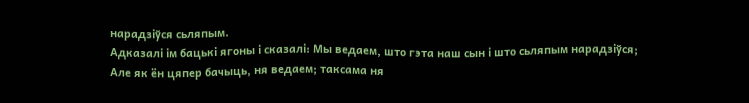нарадзіўся сьляпым.
Адказалі ім бацькі ягоны і сказалі: Мы ведаем, што гэта наш сын і што сьляпым нарадзіўся;
Але як ён цяпер бачыць, ня ведаем; таксама ня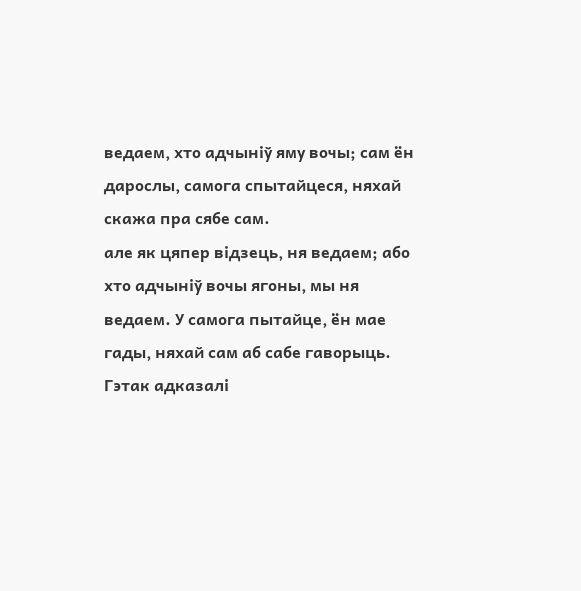ведаем, хто адчыніў яму вочы; сам ён дарослы, самога спытайцеся, няхай скажа пра сябе сам.
але як цяпер відзець, ня ведаем; або хто адчыніў вочы ягоны, мы ня ведаем. У самога пытайце, ён мае гады, няхай сам аб сабе гаворыць.
Гэтак адказалі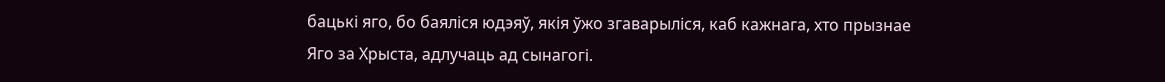бацькі яго, бо баяліся юдэяў, якія ўжо згаварыліся, каб кажнага, хто прызнае Яго за Хрыста, адлучаць ад сынагогі.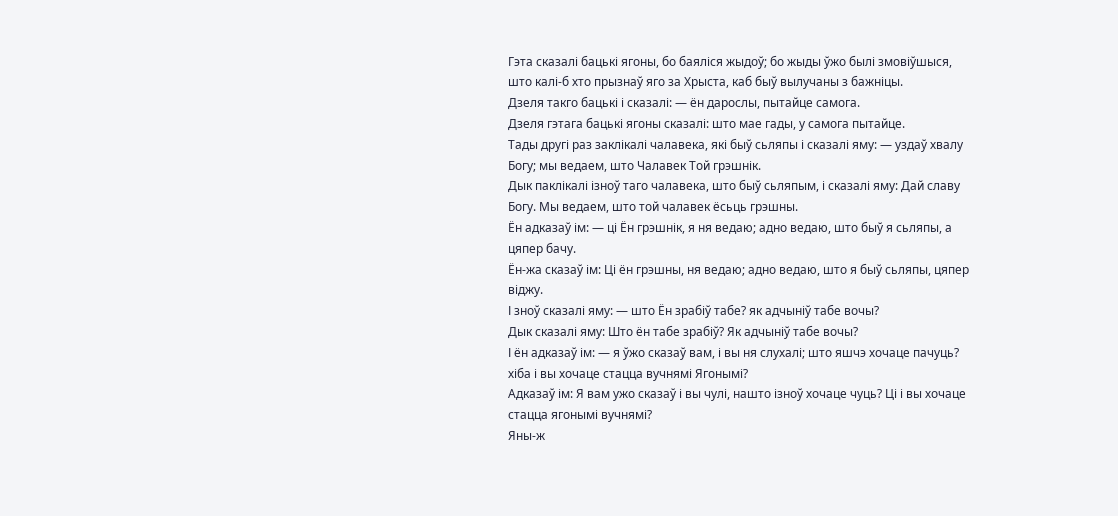Гэта сказалі бацькі ягоны, бо баяліся жыдоў; бо жыды ўжо былі змовіўшыся, што калі-б хто прызнаў яго за Хрыста, каб быў вылучаны з бажніцы.
Дзеля такго бацькі і сказалі: — ён дарослы, пытайце самога.
Дзеля гэтага бацькі ягоны сказалі: што мае гады, у самога пытайце.
Тады другі раз заклікалі чалавека, які быў сьляпы і сказалі яму: — уздаў хвалу Богу; мы ведаем, што Чалавек Той грэшнік.
Дык паклікалі ізноў таго чалавека, што быў сьляпым, і сказалі яму: Дай славу Богу. Мы ведаем, што той чалавек ёсьць грэшны.
Ён адказаў ім: — ці Ён грэшнік, я ня ведаю; адно ведаю, што быў я сьляпы, а цяпер бачу.
Ён-жа сказаў ім: Ці ён грэшны, ня ведаю; адно ведаю, што я быў сьляпы, цяпер віджу.
І зноў сказалі яму: — што Ён зрабіў табе? як адчыніў табе вочы?
Дык сказалі яму: Што ён табе зрабіў? Як адчыніў табе вочы?
І ён адказаў ім: — я ўжо сказаў вам, і вы ня слухалі; што яшчэ хочаце пачуць? хіба і вы хочаце стацца вучнямі Ягонымі?
Адказаў ім: Я вам ужо сказаў і вы чулі, нашто ізноў хочаце чуць? Ці і вы хочаце стацца ягонымі вучнямі?
Яны-ж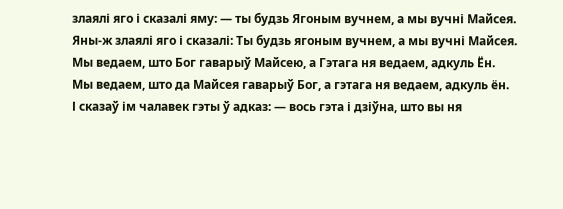злаялі яго і сказалі яму: — ты будзь Ягоным вучнем, а мы вучні Майсея.
Яны-ж злаялі яго і сказалі: Ты будзь ягоным вучнем, а мы вучні Майсея.
Мы ведаем, што Бог гаварыў Майсею, а Гэтага ня ведаем, адкуль Ён.
Мы ведаем, што да Майсея гаварыў Бог, а гэтага ня ведаем, адкуль ён.
І сказаў ім чалавек гэты ў адказ: — вось гэта і дзіўна, што вы ня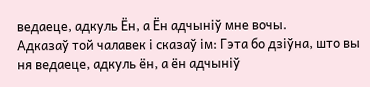ведаеце, адкуль Ён, а Ён адчыніў мне вочы.
Адказаў той чалавек і сказаў ім: Гэта бо дзіўна, што вы ня ведаеце, адкуль ён, а ён адчыніў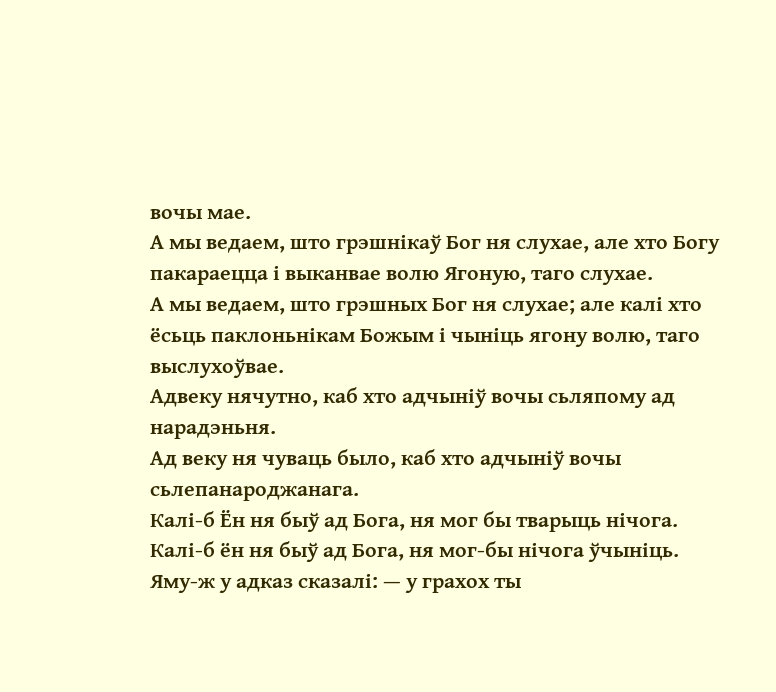вочы мае.
А мы ведаем, што грэшнікаў Бог ня слухае, але хто Богу пакараецца і выканвае волю Ягоную, таго слухае.
А мы ведаем, што грэшных Бог ня слухае; але калі хто ёсьць паклоньнікам Божым і чыніць ягону волю, таго выслухоўвае.
Адвеку нячутно, каб хто адчыніў вочы сьляпому ад нарадэньня.
Ад веку ня чуваць было, каб хто адчыніў вочы сьлепанароджанага.
Калі-б Ён ня быў ад Бога, ня мог бы тварыць нічога.
Калі-б ён ня быў ад Бога, ня мог-бы нічога ўчыніць.
Яму-ж у адказ сказалі: — у грахох ты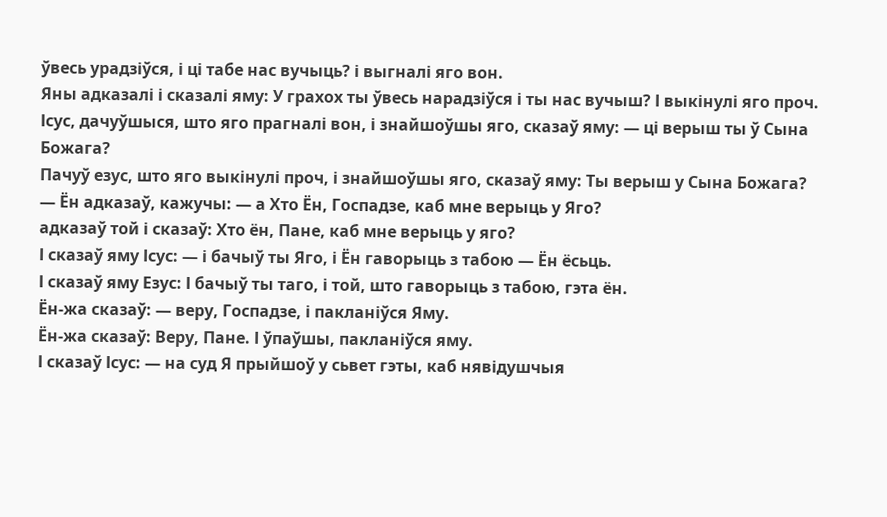ўвесь урадзіўся, і ці табе нас вучыць? і выгналі яго вон.
Яны адказалі і сказалі яму: У грахох ты ўвесь нарадзіўся і ты нас вучыш? І выкінулі яго проч.
Ісус, дачуўшыся, што яго прагналі вон, і знайшоўшы яго, сказаў яму: — ці верыш ты ў Сына Божага?
Пачуў езус, што яго выкінулі проч, і знайшоўшы яго, сказаў яму: Ты верыш у Сына Божага?
— Ён адказаў, кажучы: — а Хто Ён, Госпадзе, каб мне верыць у Яго?
адказаў той і сказаў: Хто ён, Пане, каб мне верыць у яго?
І сказаў яму Ісус: — і бачыў ты Яго, і Ён гаворыць з табою — Ён ёсьць.
І сказаў яму Езус: І бачыў ты таго, і той, што гаворыць з табою, гэта ён.
Ён-жа сказаў: — веру, Госпадзе, і пакланіўся Яму.
Ён-жа сказаў: Веру, Пане. І ўпаўшы, пакланіўся яму.
І сказаў Ісус: — на суд Я прыйшоў у сьвет гэты, каб нявідушчыя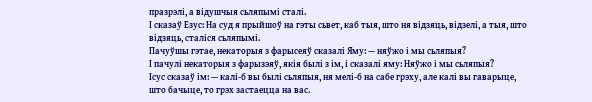празрэлі, а відушчыя сьляпымі сталі.
І сказаў Езус: На суд я прыйшоў на гэты сьвет, каб тыя, што ня відзяць, відзелі, а тыя, што відзяць, сталіся сьляпымі.
Пачуўшы гэтае, некаторыя з фарысеяў сказалі Яму: — няўжо і мы сьляпыя?
І пачулі некаторыя з фарызэяў, якія былі з ім, і сказалі яму: Няўжо і мы сьляпыя?
Ісус сказаў ім: — калі-б вы былі сьляпыя, ня мелі-б на сабе грэху, але калі вы гаварыце, што бачыце, то грэх застаецца на вас.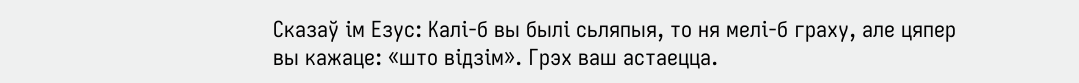Сказаў ім Езус: Калі-б вы былі сьляпыя, то ня мелі-б граху, але цяпер вы кажаце: «што відзім». Грэх ваш астаецца.